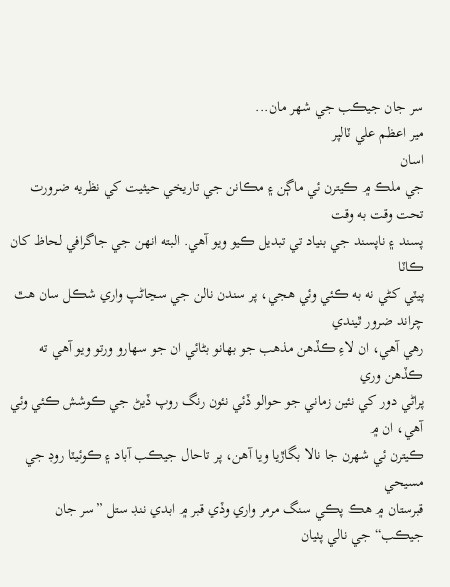سر جان جيڪب جي شهر مان...
مير اعظم علي ٽالپر
اسان
جي ملڪ ۾ ڪيترن ئي ماڳن ۽ مڪانن جي تاريخي حيثيت کي نظريه ضرورت تحت وقت به وقت
پسند ۽ ناپسند جي بنياد تي تبديل ڪيو ويو آهي. البته انهن جي جاگرافي لحاظ کان ڪاٽا
پيٽي کڻي نه به ڪئي وئي هجي، پر سندن نالن جي سڃاڻپ واري شڪل سان هٿ چراند ضرور ٿيندي
رهي آهي، ان لاءِ ڪڏهن مذهب جو بهانو بڻائي ان جو سهارو ورتو ويو آهي ته ڪڏهن وري
پراڻي دور کي نئين زماني جو حوالو ڏئي نئون رنگ روپ ڏيڻ جي ڪوشش ڪئي وئي آهي، ان ۾
ڪيترن ئي شهرن جا نالا بگاڙيا ويا آهن، پر تاحال جيڪب آباد ۽ ڪوئيٽا روڊ جي مسيحي
قبرستان ۾ هڪ پڪي سنگ مرمر واري وڏي قبر ۾ ابدي ننڊ ستل ”سر جان جيڪب“ جي نالي پٺيان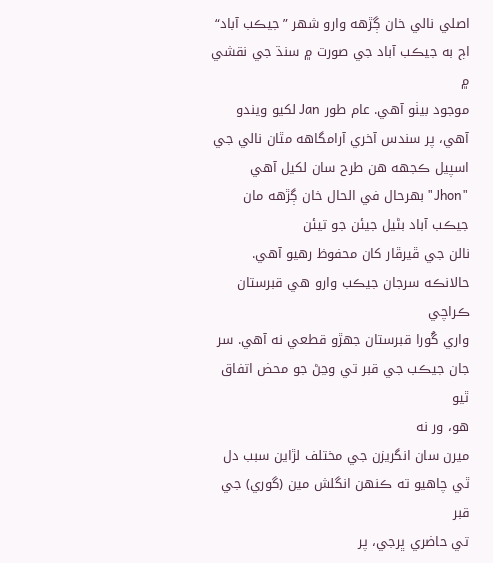اصلي نالي خان ڳڙهه وارو شهر ”جيڪب آباد“ اڄ به جيڪب آباد جي صورت ۾ سنڌ جي نقشي ۾
موجود بيٺو آهي. عام طور Jan لکيو ويندو
آهي، پر سندس آخري آرامگاهه مٿان نالي جي اسپيل ڪجهه هن طرح سان لکيل آهي "Jhon" بهرحال في الحال خان ڳڙهه مان جيڪب آباد بڻيل جيئن جو تيئن
نالن جي ڦيرڦار کان محفوظ رهيو آهي. حالانڪه سرجان جيڪب وارو هي قبرستان ڪراچي
واري گُورا قبرستان جهڙو قطعي نه آهي. سر جان جيڪب جي قبر تي وڃڻ جو محض اتفاق ٿيو
هو، ور نه
ميرن سان انگريزن جي مختلف لڙاين سبب دل ٿي چاهيو ته ڪنهن انگلش مين (گوري) جي قبر
تي حاضري ڀرجي، پر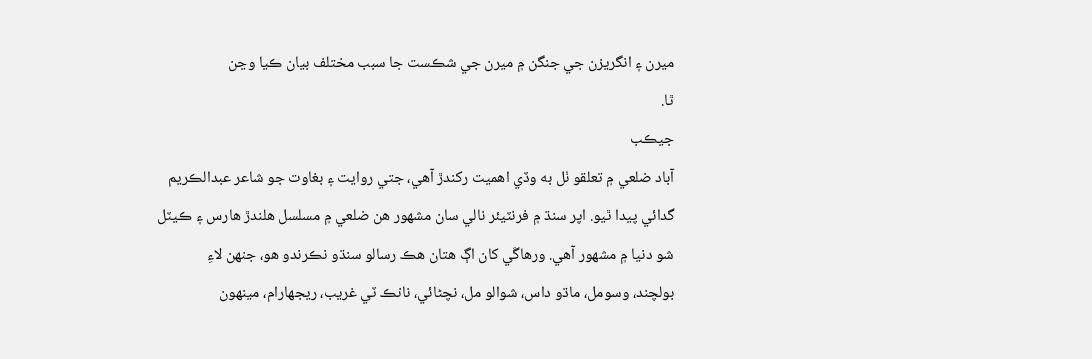ميرن ۽ انگريزن جي جنگن ۾ ميرن جي شڪست جا سبب مختلف بيان ڪيا وڃن
ٿا.
جيڪب
آباد ضلعي ۾ تعلقو ٺل به وڏي اهميت رکندڙ آهي، جتي روايت ۽ بغاوت جو شاعر عبدالڪريم
گدائي پيدا ٿيو. اپر سنڌ ۾ فرنٽيئر نالي سان مشهور هن ضلعي ۾ مسلسل هلندڙ هارس ۽ ڪيٽل
شو دنيا ۾ مشهور آهي. ورهاڱي کان اڳ هتان هڪ رسالو سنڌو نڪرندو هو، جنهن لاءِ
بولچند، وسومل، ماڌو داس، شوالو مل، نچڻائي، نانڪ ٽي غريب، ريجهارام، مينهون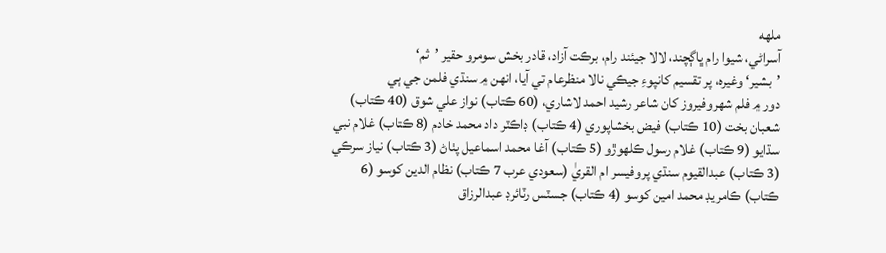ملهه
آسراڻي، شيوا رام ڀاڳچند، لالا جيئند رام، برڪت آزاد، قادر بخش سومرو حقير ’ثم‘
’بشير‘ وغيره، پر تقسيم کانپوءِ جيڪي نالا منظرعام تي آيا، انهن ۾ سنڌي فلمن جي ٻي
دور ۾ فلم شهروفيروز کان شاعر رشيد احمد لاشاري، (60 ڪتاب) نواز علي شوق (40 ڪتاب)
شعبان بخت (10 ڪتاب) فيض بخشاپوري (4 ڪتاب) ڊاڪٽر داد محمد خادم (8 ڪتاب) غلام نبي
سڌايو (9 ڪتاب) غلام رسول ڪلهوڙو (5 ڪتاب) آغا محمد اسماعيل پٺاڻ (3 ڪتاب) نياز سرڪي
(3 ڪتاب) عبدالقيوم سنڌي پروفيسر ام القريٰ (سعودي عرب 7 ڪتاب) نظام الدين کوسو (6
ڪتاب) ڪامريڊ محمد امين کوسو (4 ڪتاب) جسٽس رٽائرڊ عبدالرزاق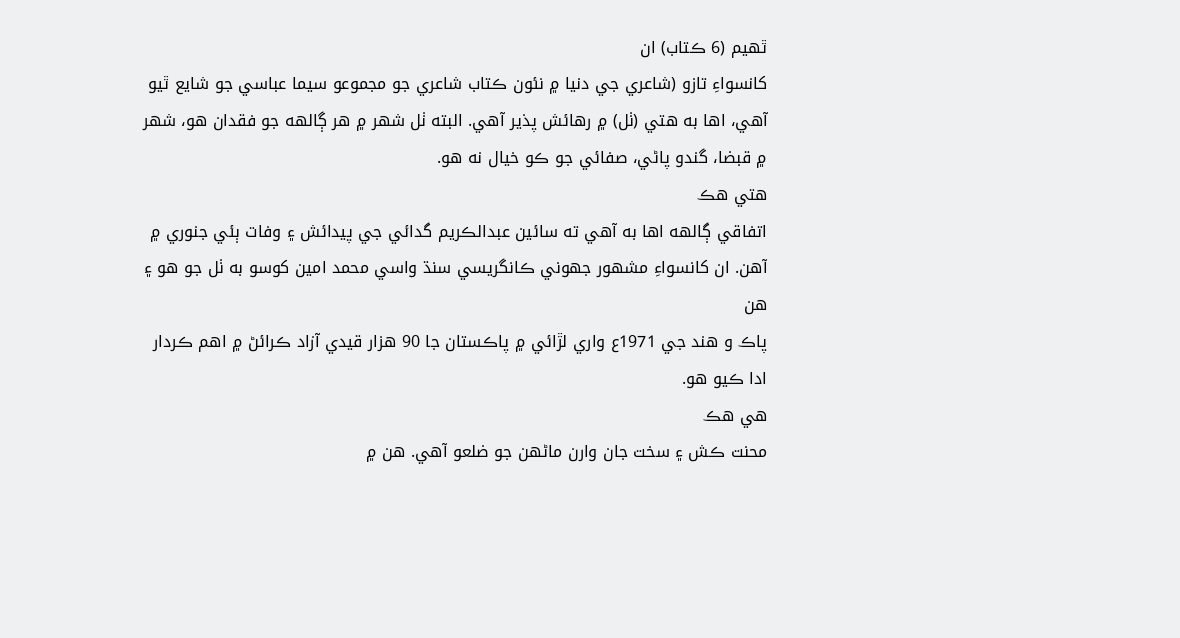ٿهيم (6 ڪتاب) ان
کانسواءِ تازو (شاعري جي دنيا ۾ نئون ڪتاب شاعري جو مجموعو سيما عباسي جو شايع ٿيو
آهي، اها به هتي (ٺل) ۾ رهائش پذير آهي. البته ٺل شهر ۾ هر ڳالهه جو فقدان هو، شهر
۾ قبضا، گندو پاڻي، صفائي جو ڪو خيال نه هو.
هتي هڪ
اتفاقي ڳالهه اها به آهي ته سائين عبدالڪريم گدائي جي پيدائش ۽ وفات ٻئي جنوري ۾
آهن. ان کانسواءِ مشهور جهوني ڪانگريسي سنڌ واسي محمد امين کوسو به ٺل جو هو ۽ هن
پاڪ و هند جي 1971ع واري لڙائي ۾ پاڪستان جا 90 هزار قيدي آزاد ڪرائڻ ۾ اهم ڪردار
ادا ڪيو هو.
هي هڪ
محنت ڪش ۽ سخت جان وارن ماڻهن جو ضلعو آهي. هن ۾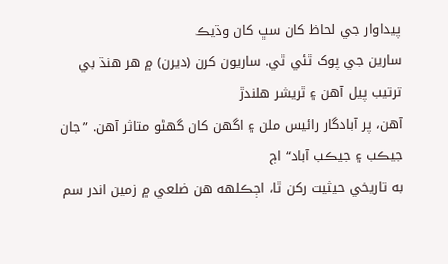پيداوار جي لحاظ کان سڀ کان وڌيڪ
سارين جي پوک ٿئي ٿي. ساريون کرن (ديرن) ۾ هر هنڌ بي ترتيب پيل آهن ۽ ٿريشر هلندڙ
آهن، پر آبادگار رائيس ملن ۽ اگهن کان گهڻو متاثر آهن. ”جان جيڪب ۽ جيڪب آباد“ اڄ
به تاريخي حيثيت رکن ٿا، اڄڪلهه هن ضلعي ۾ زمين اندر سم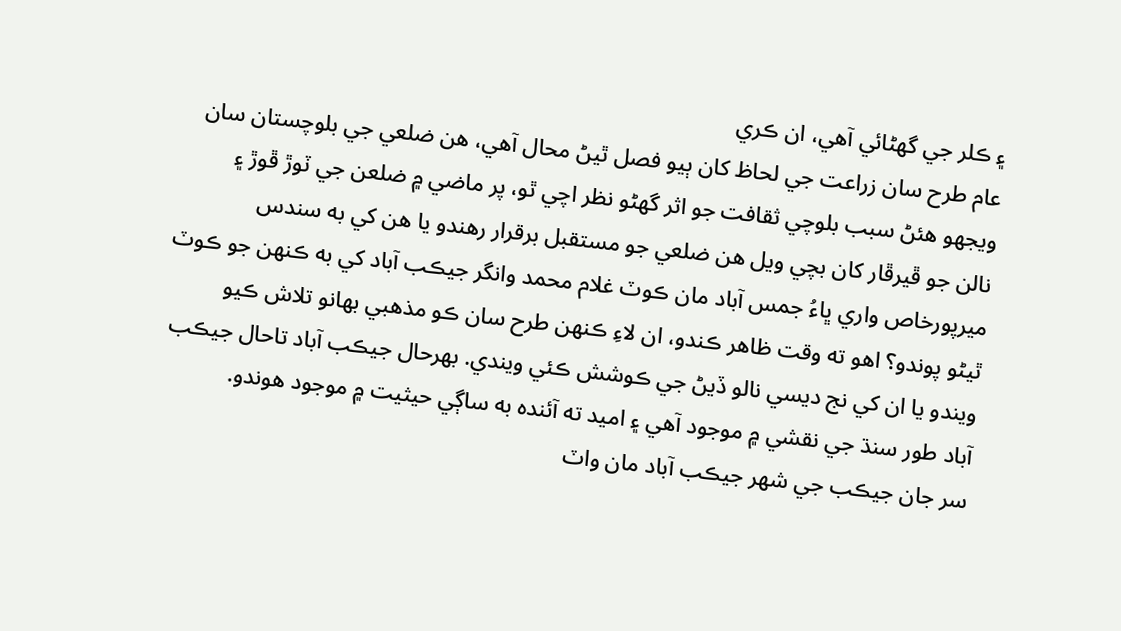۽ ڪلر جي گهڻائي آهي، ان ڪري
عام طرح سان زراعت جي لحاظ کان ٻيو فصل ٿيڻ محال آهي، هن ضلعي جي بلوچستان سان
ويجهو هئڻ سبب بلوچي ثقافت جو اثر گهڻو نظر اچي ٿو، پر ماضي ۾ ضلعن جي ٽوڙ ڦوڙ ۽
نالن جو ڦيرڦار کان بچي ويل هن ضلعي جو مستقبل برقرار رهندو يا هن کي به سندس
ميرپورخاص واري ڀاءُ جمس آباد مان ڪوٽ غلام محمد وانگر جيڪب آباد کي به ڪنهن جو ڪوٽ
ٿيڻو پوندو؟ اهو ته وقت ظاهر ڪندو، ان لاءِ ڪنهن طرح سان ڪو مذهبي بهانو تلاش ڪيو
ويندو يا ان کي نج ديسي نالو ڏيڻ جي ڪوشش ڪئي ويندي. بهرحال جيڪب آباد تاحال جيڪب
آباد طور سنڌ جي نقشي ۾ موجود آهي ۽ اميد ته آئنده به ساڳي حيثيت ۾ موجود هوندو.
سر جان جيڪب جي شهر جيڪب آباد مان واٽ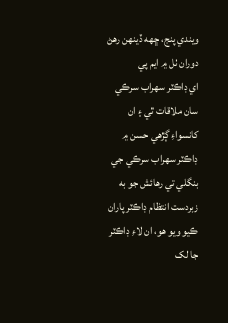ويندي پنج، ڇهه ڏينهن رهڻ دوران ٺل ۾ ايم پي
اي ڊاڪٽر سهراب سرڪي سان ملاقات ٿي ۽ ان کانسواءِ ڳڙهي حسن ۾ ڊاڪٽر سهراب سرڪي جي
بنگلي تي رهائش جو به زبردست انتظام ڊاڪٽر پاران ڪيو ويو هو، ان لاءِ ڊاڪٽر جا لک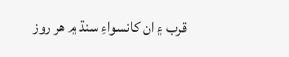قرب ۽ ان کانسواءِ سنڌ ۾ هر روز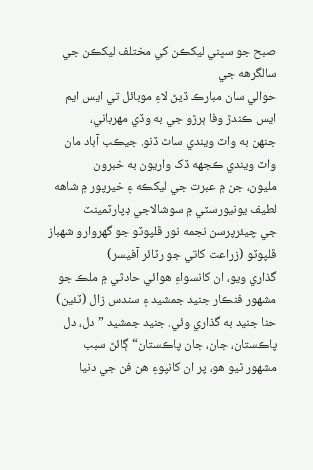صبح جو سڀني ليکڪن کي مختلف ليکڪن جي سالگرهه جي
حوالي سان مبارڪ ڏيڻ لاءِ موبائل تي ايس ايم ايس ڪندڙ وفا ٻرڙو جي به وڏي مهرباني،
جنهن به واٽ ويندي ساٿ ڏنو. جيڪب آباد مان واٽ ويندي ڪجهه ڏک واريون به خبرون
مليون، جن ۾ عبرت جي ليکڪه ۽ خيرپور ۾ شاهه لطيف يونيورسٽي ۾ سوشالاجي ڊپارٽمينٽ
جي چيئرپرسن نجمه نور ڦلپوٽو جو گهروارو شهباز ڦلپوٽو (زراعت کاتي جو رٽائر آفيسر)
گذاري ويو، ان کانسواءِ هوائي حادثي ۾ ملڪ جو مشهور فنڪار جنيد جمشيد ۽ سندس زال (ٽئين)
حنا جنيد به گذاري وئي. جنيد جمشيد ”دل، دل پاڪستان، جان، جان پاڪستان“ ڳائڻ سبب
مشهور ٿيو هو، پر ان کانپوءِ هن فن جي دنيا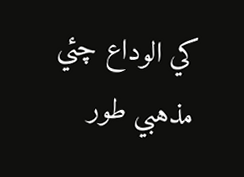کي الوداع چئي مذهبي طور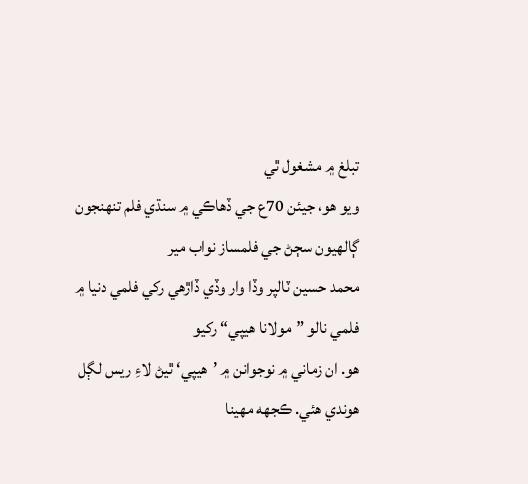تبلغ ۾ مشغول ٿي
ويو هو، جيئن 70ع جي ڏهاڪي ۾ سنڌي فلم تنهنجون ڳالهيون سڄڻ جي فلمساز نواب مير
محمد حسين ٽالپر وڏا وار وڏي ڏاڙهي رکي فلمي دنيا ۾ فلمي نالو ”مولانا هيپي“ رکيو
هو. ان زماني ۾ نوجوانن ۾ ’هيپي‘ ٿيڻ لاءِ ريس لڳل هوندي هئي. ڪجهه مهينا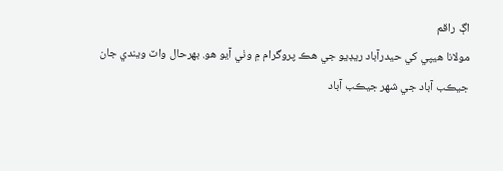اڳ راقم
مولانا هيپي کي حيدرآباد ريڊيو جي هڪ پروگرام ۾ وٺي آيو هو. بهرحال واٽ ويندي جان
جيڪب آباد جي شهر جيڪب آباد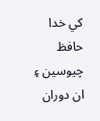کي خدا حافظ چيوسين ۽ ان دوران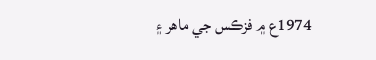1974ع ۾ فزڪس جي ماهر ۽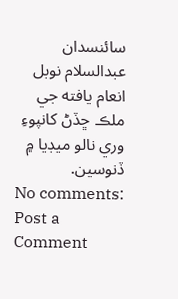سائنسدان عبدالسلام نوبل انعام يافته جي ملڪ ڇڏڻ کانپوءِ وري نالو ميڊيا ۾ ڏنوسين.
No comments:
Post a Comment